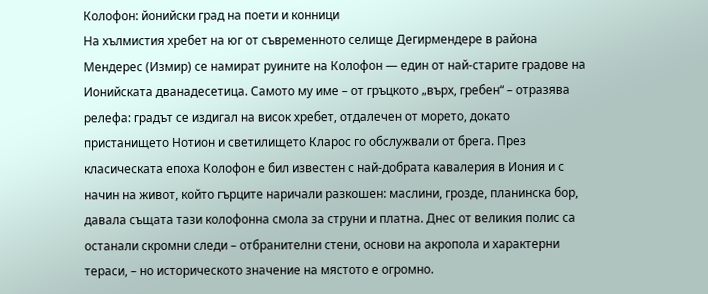Колофон: йонийски град на поети и конници
На хълмистия хребет на юг от съвременното селище Дегирмендере в района Мендерес (Измир) се намират руините на Колофон — един от най-старите градове на Ионийската дванадесетица. Самото му име – от гръцкото „върх, гребен“ – отразява релефа: градът се издигал на висок хребет, отдалечен от морето, докато пристанището Нотион и светилището Кларос го обслужвали от брега. През класическата епоха Колофон е бил известен с най-добрата кавалерия в Иония и с начин на живот, който гърците наричали разкошен: маслини, грозде, планинска бор, давала същата тази колофонна смола за струни и платна. Днес от великия полис са останали скромни следи – отбранителни стени, основи на акропола и характерни тераси, – но историческото значение на мястото е огромно.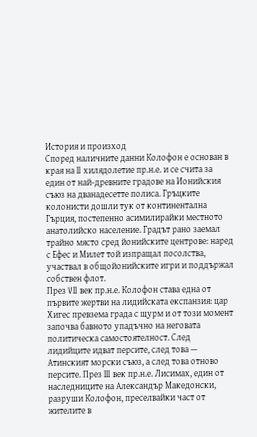История и произход
Според наличните данни Колофон е основан в края на II хилядолетие пр.н.е. и се счита за един от най-древните градове на Ионийския съюз на дванадесетте полиса. Гръцките колонисти дошли тук от континентална Гърция, постепенно асимилирайки местното анатолийско население. Градът рано заемал трайно място сред йонийските центрове: наред с Ефес и Милет той изпращал посолства, участвал в общойонийските игри и поддържал собствен флот.
През VII век пр.н.е. Колофон става една от първите жертви на лидийската експанзия: цар Хигес превзема града с щурм и от този момент започва бавното упадъчно на неговата политическа самостоятелност. След лидийците идват персите, след това — Атинският морски съюз, а след това отново персите. През III век пр.н.е. Лисимах, един от наследниците на Александър Македонски, разруши Колофон, преселвайки част от жителите в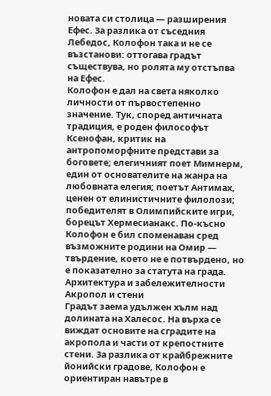новата си столица — разширения Ефес. За разлика от съседния Лебедос, Колофон така и не се възстанови: оттогава градът съществува, но ролята му отстъпва на Ефес.
Колофон е дал на света няколко личности от първостепенно значение. Тук, според античната традиция, е роден философът Ксенофан, критик на антропоморфните представи за боговете; елегичният поет Мимнерм, един от основателите на жанра на любовната елегия; поетът Антимах, ценен от елинистичните филолози; победителят в Олимпийските игри, борецът Хермесианакс. По-късно Колофон е бил споменаван сред възможните родини на Омир — твърдение, което не е потвърдено, но е показателно за статута на града.
Архитектура и забележителности
Акропол и стени
Градът заема удължен хълм над долината на Халесос. На върха се виждат основите на сградите на акропола и части от крепостните стени. За разлика от крайбрежните йонийски градове, Колофон е ориентиран навътре в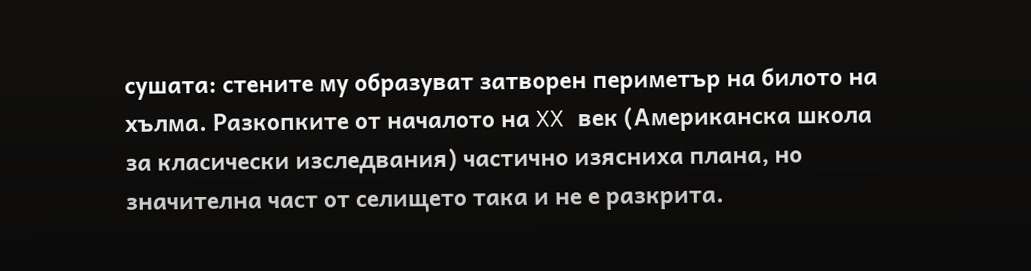сушата: стените му образуват затворен периметър на билото на хълма. Разкопките от началото на XX век (Американска школа за класически изследвания) частично изясниха плана, но значителна част от селището така и не е разкрита.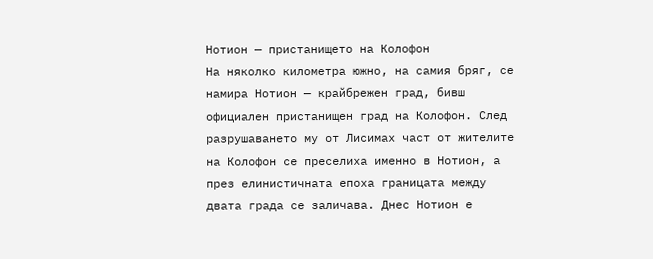Нотион — пристанището на Колофон
На няколко километра южно, на самия бряг, се намира Нотион — крайбрежен град, бивш официален пристанищен град на Колофон. След разрушаването му от Лисимах част от жителите на Колофон се преселиха именно в Нотион, а през елинистичната епоха границата между двата града се заличава. Днес Нотион е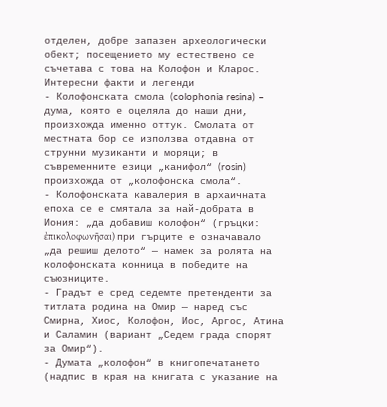отделен, добре запазен археологически обект; посещението му естествено се съчетава с това на Колофон и Кларос.
Интересни факти и легенди
- Колофонската смола (colophonia resina) – дума, която е оцеляла до наши дни, произхожда именно оттук. Смолата от местната бор се използва отдавна от струнни музиканти и моряци; в съвременните езици „канифол“ (rosin) произхожда от „колофонска смола“.
- Колофонската кавалерия в архаичната епоха се е смятала за най-добрата в Иония: „да добавиш колофон“ (гръцки: ἐπικολοφωνῆσαι) при гърците е означавало „да решиш делото“ — намек за ролята на колофонската конница в победите на съюзниците.
- Градът е сред седемте претенденти за титлата родина на Омир — наред със Смирна, Хиос, Колофон, Иос, Аргос, Атина и Саламин (вариант „Седем града спорят за Омир“).
- Думата „колофон“ в книгопечатането (надпис в края на книгата с указание на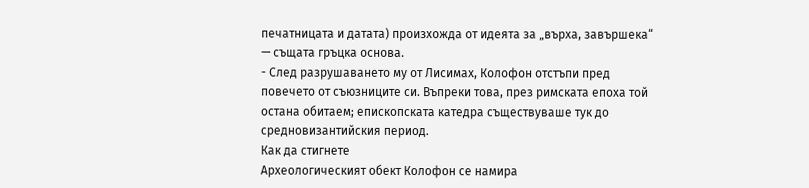печатницата и датата) произхожда от идеята за „върха, завършека“ — същата гръцка основа.
- След разрушаването му от Лисимах, Колофон отстъпи пред повечето от съюзниците си. Въпреки това, през римската епоха той остана обитаем; епископската катедра съществуваше тук до средновизантийския период.
Как да стигнете
Археологическият обект Колофон се намира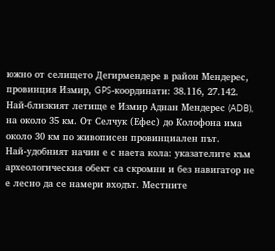южно от селището Дегирмендере в район Мендерес, провинция Измир, GPS-координати: 38.116, 27.142. Най-близкият летище е Измир Аднан Мендерес (ADB), на около 35 км. От Селчук (Ефес) до Колофона има около 30 км по живописен провинциален път.
Най-удобният начин е с наета кола: указателите към археологическия обект са скромни и без навигатор не е лесно да се намери входът. Местните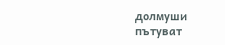долмуши пътуват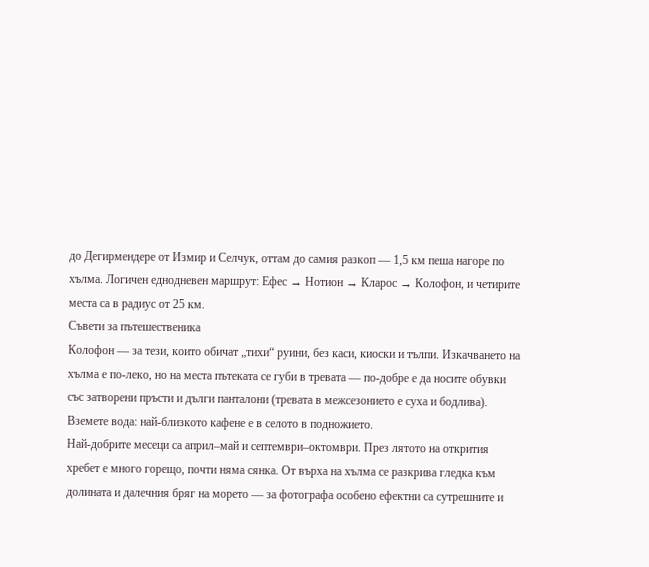до Дегирмендере от Измир и Селчук, оттам до самия разкоп — 1,5 км пеша нагоре по хълма. Логичен еднодневен маршрут: Ефес → Нотион → Кларос → Колофон, и четирите места са в радиус от 25 км.
Съвети за пътешественика
Колофон — за тези, които обичат „тихи“ руини, без каси, киоски и тълпи. Изкачването на хълма е по-леко, но на места пътеката се губи в тревата — по-добре е да носите обувки със затворени пръсти и дълги панталони (тревата в межсезонието е суха и бодлива). Вземете вода: най-близкото кафене е в селото в подножието.
Най-добрите месеци са април–май и септември–октомври. През лятото на открития хребет е много горещо, почти няма сянка. От върха на хълма се разкрива гледка към долината и далечния бряг на морето — за фотографа особено ефектни са сутрешните и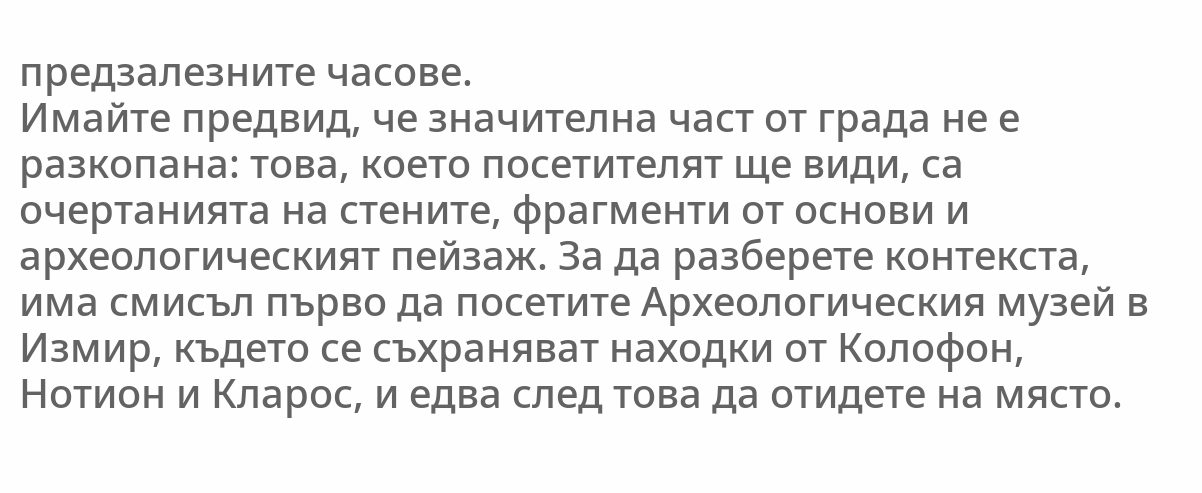предзалезните часове.
Имайте предвид, че значителна част от града не е разкопана: това, което посетителят ще види, са очертанията на стените, фрагменти от основи и археологическият пейзаж. За да разберете контекста, има смисъл първо да посетите Археологическия музей в Измир, където се съхраняват находки от Колофон, Нотион и Кларос, и едва след това да отидете на място.